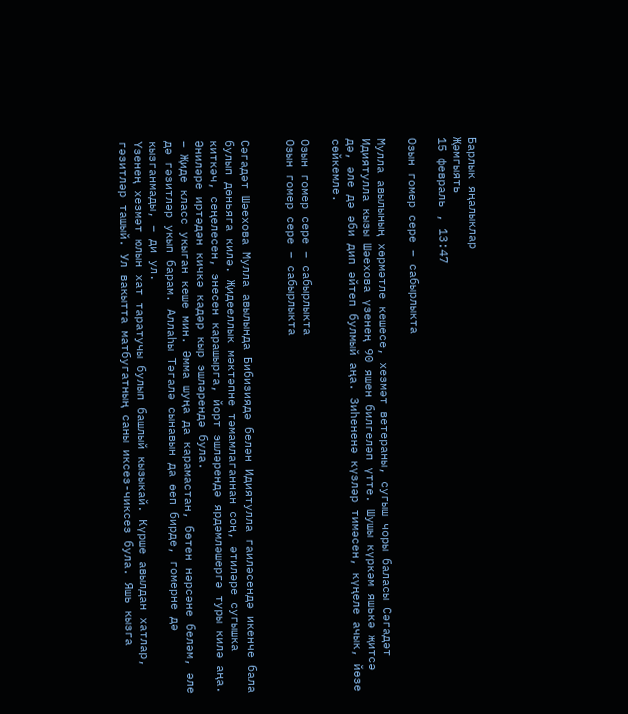Барлык яңалыклар
Җәмгыять
15 февраль , 13:47

Озын гомер сере – сабырлыкта

Мулла авылының хөрмәтле кешесе, хезмәт ветераны, сугыш чоры баласы Сәгадәт Идиятулла кызы Шәехова үзенең 90 яшен билгеләп үтте. Шушы күркәм яшькә җитсә дә, әле дә әби дип әйтеп булмый аңа. Зиһененә күзләр тимәсен, күңеле ачык, йөзе сөйкемле.

Озын гомер сере – сабырлыкта
Озын гомер сере – сабырлыкта


Сәгадәт Шәехова Мулла авылында Бибизиядә белән Идиятулла гаиләсендә икенче бала булып дөньяга килә. Җидееллык мәктәпне тәмамлаганнан соң, әтиләре сугышка киткәч, сеңелесен, энесен карашырга, йорт эшләрендә ярдәмләшергә туры килә аңа. Әниләре иртәдән кичкә кадәр кыр эшләрендә була.
– Җиде класс укыган кеше мин. Әмма шуңа да карамастан, бөтен нәрсәне беләм, әле дә гәзитләр укып барам. Аллаһы Тәгалә сынавын да өеп бирде, гомерне дә кызганмады, – ди ул.
Үзенең хезмәт юлын хат таратучы булып башлый кызыкай. Күрше авылдан хатлар, гәзитләр ташый. Ул вакытта матбугатның саны иксез-чиксез була. Яшь кызга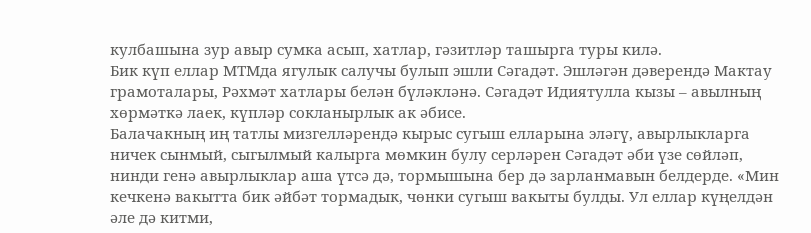кулбашына зур авыр сумка асып, хатлар, гәзитләр ташырга туры килә.
Бик күп еллар МТМда ягулык салучы булып эшли Сәгадәт. Эшләгән дәверендә Мактау грамоталары, Рәхмәт хатлары белән бүләкләнә. Сәгадәт Идиятулла кызы – авылның хөрмәткә лаек, күпләр сокланырлык ак әбисе.
Балачакның иң татлы мизгелләрендә кырыс сугыш елларына эләгү, авырлыкларга ничек сынмый, сыгылмый калырга мөмкин булу серләрен Сәгадәт әби үзе сөйләп, нинди генә авырлыклар аша үтсә дә, тормышына бер дә зарланмавын белдерде. «Мин кечкенә вакытта бик әйбәт тормадык, чөнки сугыш вакыты булды. Ул еллар күңелдән әле дә китми,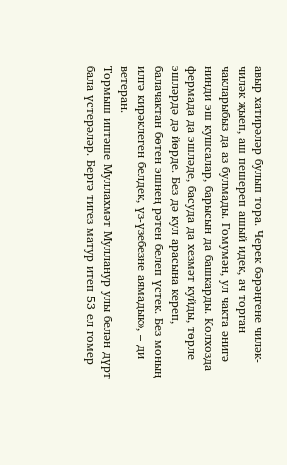авыр хатирәләр булып тора. Черек бәрәңгене чиләк-чиләк җыеп, аш пешереп ашый идек, ач торган чакларыбыз да аз булмады. Гомумән, ул чакта әнигә нинди эш кушсалар, барысын да башкарды. Колхозда фермада да эшләде, басуда да хезмәт куйды, төрле эшләрдә дә йөрде. Без дә кул арасына кереп, балачактан бөтен эшнең рәтен белеп үстек. Без моның илгә кирәклеген белдек, үз-үзебезне аямадык», – ди ветеран.
Тормыш иптәше Муллахмәт Мулланур улы белән дүрт бала үстерәләр. Бергә тигез матур итеп 53 ел гомер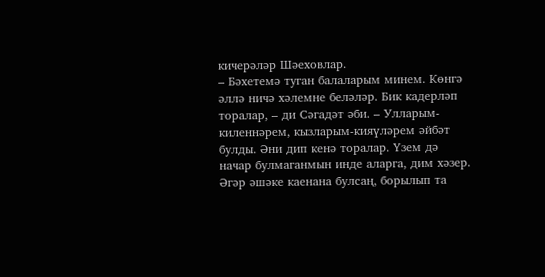кичерәләр Шәеховлар.
– Бәхетемә туган балаларым минем. Көнгә әллә ничә хәлемне беләләр. Бик кадерләп торалар, – ди Сәгадәт әби. – Улларым-киленнәрем, кызларым-кияүләрем әйбәт булды. Әни дип кенә торалар. Үзем дә начар булмаганмын инде аларга, дим хәзер. Әгәр әшәке каенана булсаң, борылып та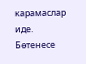карамаслар иде. Бөтенесе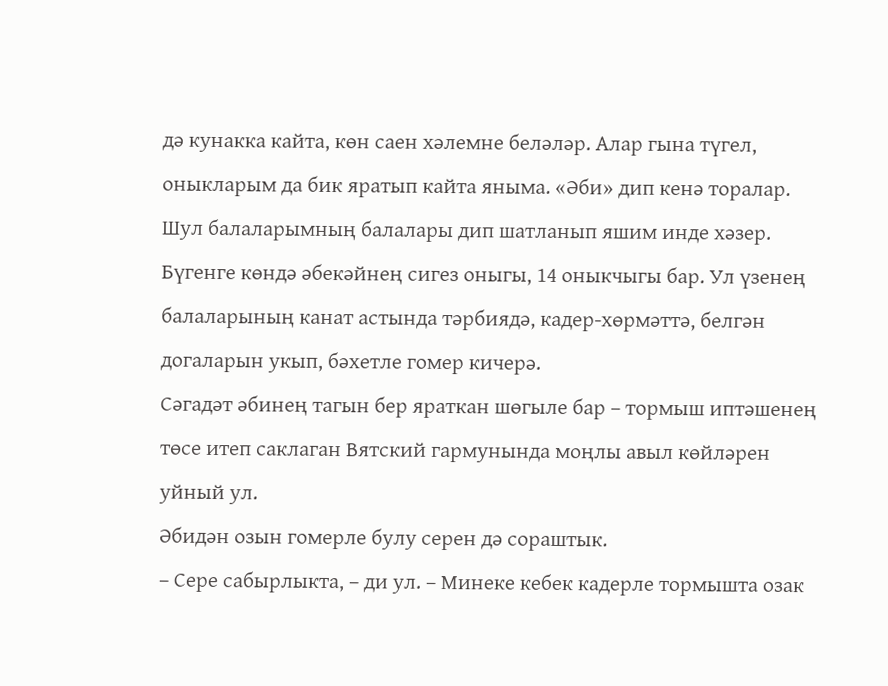дә кунакка кайта, көн саен хәлемне беләләр. Алар гына түгел, оныкларым да бик яратып кайта яныма. «Әби» дип кенә торалар. Шул балаларымның балалары дип шатланып яшим инде хәзер.
Бүгенге көндә әбекәйнең сигез оныгы, 14 оныкчыгы бар. Ул үзенең балаларының канат астында тәрбиядә, кадер-хөрмәттә, белгән догаларын укып, бәхетле гомер кичерә.
Сәгадәт әбинең тагын бер яраткан шөгыле бар – тормыш иптәшенең төсе итеп саклаган Вятский гармунында моңлы авыл көйләрен уйный ул.
Әбидән озын гомерле булу серен дә сораштык.
– Сере сабырлыкта, – ди ул. – Минеке кебек кадерле тормышта озак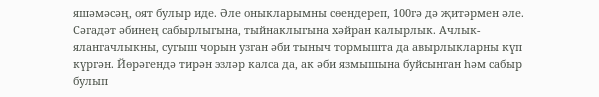яшәмәсәң, оят булыр иде. Әле оныкларымны сөендереп, 100гә дә җитәрмен әле.
Сәгадәт әбинең сабырлыгына, тыйнаклыгына хәйран калырлык. Ачлык-ялангачлыкны, сугыш чорын узган әби тыныч тормышта да авырлыкларны күп күргән. Йөрәгендә тирән эзләр калса да, ак әби язмышына буйсынган һәм сабыр булып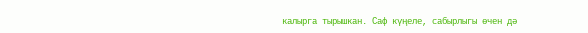калырга тырышкан. Саф күңеле, сабырлыгы өчен дә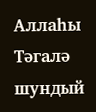Аллаһы Тәгалә шундый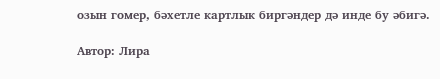озын гомер, бәхетле картлык биргәндер дә инде бу әбигә.

Автор: Лира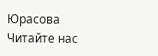Юрасова
Читайте нас